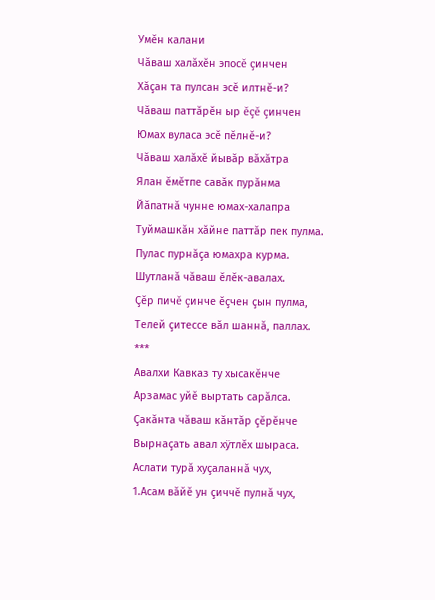Умĕн калани
Чăваш халăхĕн эпосĕ çинчен
Хăçан та пулсан эсĕ илтнĕ-и?
Чăваш паттăрĕн ыр ĕçĕ çинчен
Юмах вуласа эсĕ пĕлнĕ-и?
Чăваш халăхĕ йывăр вăхăтра
Ялан ĕмĕтпе савăк пурăнма
Йăпатнă чунне юмах-халапра
Туймашкăн хăйне паттăр пек пулма.
Пулас пурнăçа юмахра курма.
Шутланă чăваш ĕлĕк-авалах.
Çĕр пичĕ çинче ĕçчен çын пулма,
Телей çитессе вăл шаннă, паллах.
***
Авалхи Кавказ ту хысакĕнче
Арзамас уйĕ выртать сарăлса.
Çакăнта чăваш кăнтăр çĕрĕнче
Вырнаçать авал хÿтлĕх шыраса.
Аслати турă хуçаланнă чух,
1.Асам вăйĕ ун çиччĕ пулнă чух,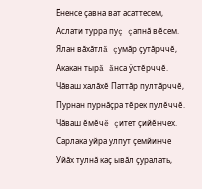Ĕненсе çавна ват асаттесем,
Аслати турра пуç çапнă вĕсем.
Ялан вăхăтлă çумăр çутăрччĕ,
Акакан тырă ăнса ÿстĕрччĕ.
Чăваш халăхĕ Паттăр пултăрччĕ,
Пурнан пурнăçра тĕрек пулĕччĕ.
Чăваш ĕмĕчĕ çитет çийĕнчех.
Сарлака уйра улпут çемйинче
Уйăх тулнă каç ывăл çуралать,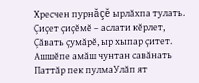Хресчен пурнăçĕ ырлăхпа тулать.
Çиçет çиçĕмĕ – аслати кĕрлет,
Çăвать çумăрĕ, ыр хыпар çитет.
Ашшĕпе амăш чунтан савăнать
Паттăр пек пулмаУлăп ят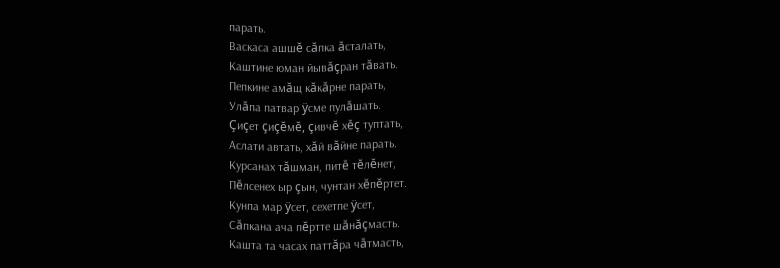парать.
Васкаса ашшĕ сăпка ăсталать,
Каштине юман йывăçран тăвать.
Пепкине амăщ кăкăрне парать,
Улăпа патвар ÿсме пулăшать.
Çиçет çиçĕмĕ, çивчĕ хĕç туптать,
Аслати автать, хăй вăйне парать.
Курсанах тăшман, питĕ тĕлĕнет,
Пĕлсенех ыр çын, чунтан хĕпĕртет.
Кунпа мар ÿсет, сехетпе ÿсет,
Сăпкана ача пĕртте шăнăçмасть.
Кашта та часах паттăра чăтмасть,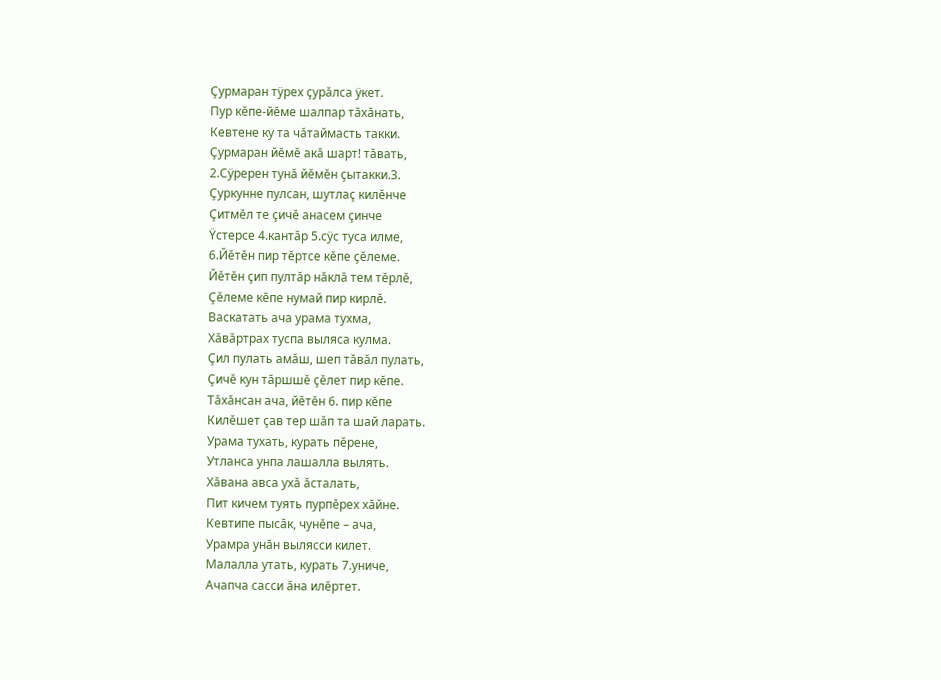Çурмаран тÿрех çурăлса ÿкет.
Пур кĕпе-йĕме шалпар тăхăнать,
Кевтене ку та чăтаймасть такки.
Çурмаран йĕмĕ акă шарт! тăвать,
2.Сÿререн тунă йĕмĕн çытакки.3.
Çуркунне пулсан, шутлаç килĕнче
Çитмĕл те çичĕ анасем çинче
Ÿстерсе 4.кантăр 5.сÿс туса илме,
6.Йĕтĕн пир тĕртсе кĕпе çĕлеме.
Йĕтĕн çип пултăр нăклă тем тĕрлĕ,
Çĕлеме кĕпе нумай пир кирлĕ.
Васкатать ача урама тухма,
Хăвăртрах туспа выляса кулма.
Çил пулать амăш, шеп тăвăл пулать,
Çичĕ кун тăршшĕ çĕлет пир кĕпе.
Тăхăнсан ача, йĕтĕн 6. пир кĕпе
Килĕшет çав тер шăп та шай ларать.
Урама тухать, курать пĕрене,
Утланса унпа лашалла вылять.
Хăвана авса ухă ăсталать,
Пит кичем туять пурпĕрех хăйне.
Кевтипе пысăк, чунĕпе – ача,
Урамра унăн вылясси килет.
Малалла утать, курать 7.униче,
Ачапча сасси ăна илĕртет.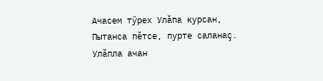Ачасем тÿрех Улăпа курсан,
Пытанса пĕтсе, пурте саланаç.
Улăпла ачан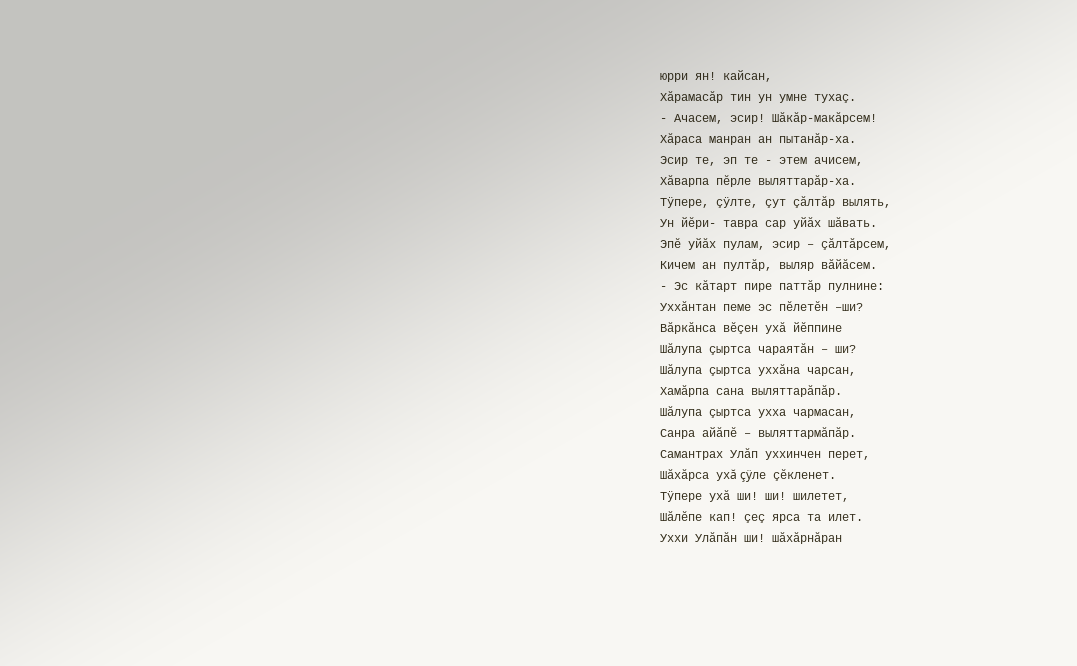юрри ян! кайсан,
Хăрамасăр тин ун умне тухаç.
- Ачасем, эсир! Шăкăр-макăрсем!
Хăраса манран ан пытанăр-ха.
Эсир те, эп те - этем ачисем,
Хăварпа пĕрле выляттарăр-ха.
Тÿпере, çÿлте, çут çăлтăр вылять,
Ун йĕри- тавра сар уйăх шăвать.
Эпĕ уйăх пулам, эсир – çăлтăрсем,
Кичем ан пултăр, выляр вăйăсем.
- Эс кăтарт пире паттăр пулнине:
Уххăнтан пеме эс пĕлетĕн –ши?
Вăркăнса вĕçен ухă йĕппине
Шăлупа çыртса чараятăн – ши?
Шăлупа çыртса уххăна чарсан,
Хамăрпа сана выляттарăпăр.
Шăлупа çыртса ухха чармасан,
Санра айăпĕ – выляттармăпăр.
Самантрах Улăп уххинчен перет,
Шăхăрса ухă çÿле çĕкленет.
Тÿпере ухă ши! ши! шилетет,
Шăлĕпе кап! çеç ярса та илет.
Уххи Улăпăн ши! шăхăрнăран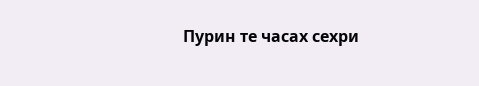Пурин те часах сехри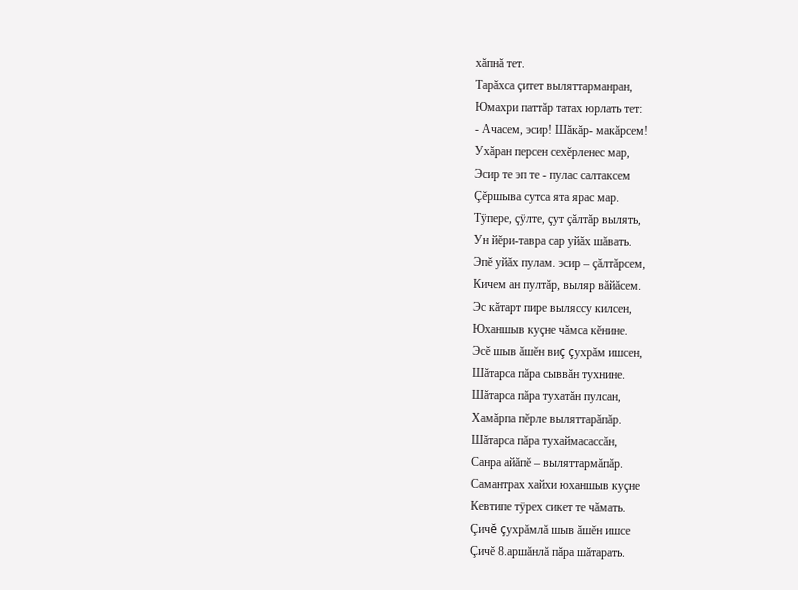хăпнă тет.
Тарăхса çитет выляттарманран,
Юмахри паттăр татах юрлать тет:
- Ачасем, эсир! Шăкăр- макăрсем!
Ухăран персен сехĕрленес мар,
Эсир те эп те - пулас салтаксем
Çĕршыва сутса ята ярас мар.
Тÿпере, çÿлте, çут çăлтăр вылять,
Ун йĕри-тавра сар уйăх шăвать.
Эпĕ уйăх пулам. эсир – çăлтăрсем,
Кичем ан пултăр, выляр вăйăсем.
Эс кăтарт пире выляссу килсен,
Юханшыв куçне чăмса кĕнине.
Эсĕ шыв ăшĕн виç çухрăм ишсен,
Шăтарса пăра сыввăн тухнине.
Шăтарса пăра тухатăн пулсан,
Хамăрпа пĕрле выляттарăпăр.
Шăтарса пăра тухаймасассăн,
Санра айăпĕ – выляттармăпăр.
Самантрах хайхи юханшыв куçне
Кевтипе тÿрех сикет те чăмать.
Çичĕ çухрăмлă шыв ăшĕн ишсе
Çичĕ 8.аршăнлă пăра шăтарать.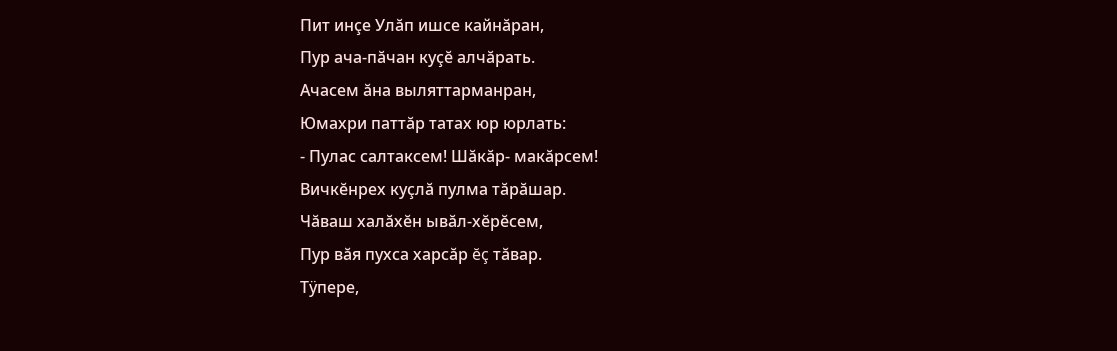Пит инçе Улăп ишсе кайнăран,
Пур ача-пăчан куçĕ алчăрать.
Ачасем ăна выляттарманран,
Юмахри паттăр татах юр юрлать:
- Пулас салтаксем! Шăкăр- макăрсем!
Вичкĕнрех куçлă пулма тăрăшар.
Чăваш халăхĕн ывăл-хĕрĕсем,
Пур вăя пухса харсăр ĕç тăвар.
Тÿпере,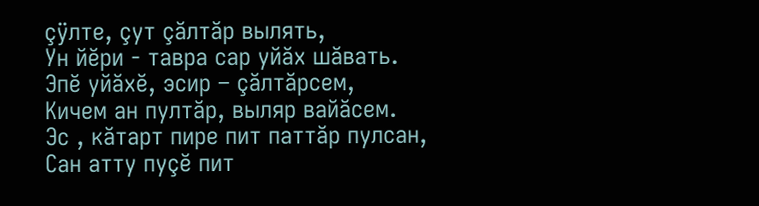çÿлте, çут çăлтăр вылять,
Ун йĕри - тавра сар уйăх шăвать.
Эпĕ уйăхĕ, эсир – çăлтăрсем,
Кичем ан пултăр, выляр вайăсем.
Эс , кăтарт пире пит паттăр пулсан,
Сан атту пуçĕ пит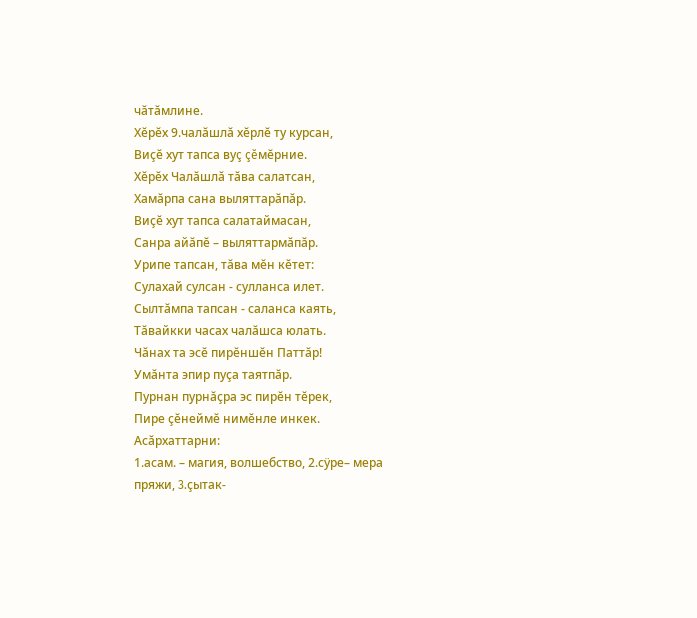чăтăмлине.
Хĕрĕх 9.чалăшлă хĕрлĕ ту курсан,
Виçĕ хут тапса вуç çĕмĕрние.
Хĕрĕх Чалăшлă тăва салатсан,
Хамăрпа сана выляттарăпăр.
Виçĕ хут тапса салатаймасан,
Санра айăпĕ – выляттармăпăр.
Урипе тапсан, тăва мĕн кĕтет:
Сулахай сулсан - сулланса илет.
Сылтăмпа тапсан - саланса каять,
Тăвайкки часах чалăшса юлать.
Чăнах та эсĕ пирĕншĕн Паттăр!
Умăнта эпир пуçа таятпăр.
Пурнан пурнăçра эс пирĕн тĕрек,
Пире çĕнеймĕ нимĕнле инкек.
Асăрхаттарни:
1.асам. – магия, волшебство, 2.сÿре– мера пряжи, 3.çытак-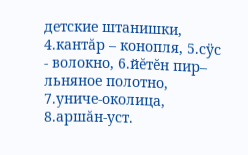детские штанишки, 4.кантăр – конопля, 5.сÿс - волокно, 6.йĕтĕн пир– льняное полотно, 7.униче-околица, 8.аршăн-уст.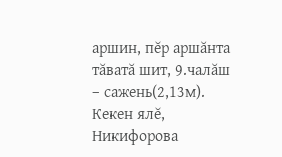аршин, пĕр аршăнта тăватă шит, 9.чалăш – сажень(2,13м).
Кекен ялĕ, Никифорова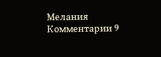Мелания
Комментарии 9